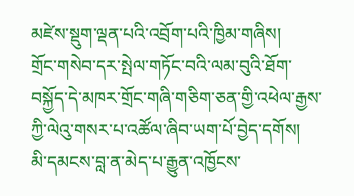མཛེས་སྡུག་ལྡན་པའི་འབྲོག་པའི་ཁྱིམ་གཞིས།
གྲོང་གསེབ་དར་སྤེལ་གཏོང་བའི་ལམ་བུའི་ཐོག་བསྐྱོད་དེ་མཁར་གྲོང་གཞི་གཅིག་ཅན་གྱི་འཕེལ་རྒྱས་ཀྱི་ལེའུ་གསར་པ་འཚོལ་ཞིབ་ཡག་པོ་བྱེད་དགོས།
མི་དམངས་བླ་ན་མེད་པ་རྒྱུན་འཁྱོངས་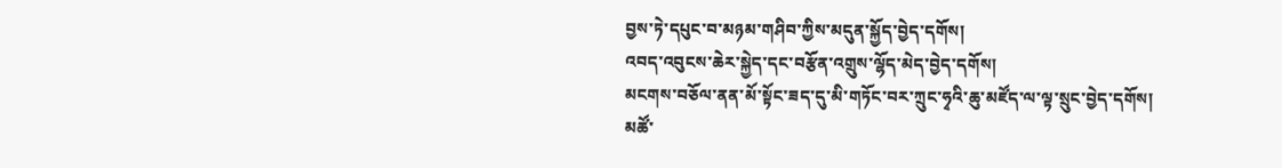བྱས་ཏེ་དཔུང་བ་མཉམ་གཤིབ་ཀྱིས་མདུན་སྐྱོད་བྱེད་དགོས།
འབད་འབུངས་ཆེར་སྐྱེད་དང་བརྩོན་འགྲུས་ལྷོད་མེད་བྱེད་དགོས།
མངགས་བཅོལ་ནན་མོ་སྟོང་ཟད་དུ་མི་གཏོང་བར་ཀྲུང་ཧྭའི་ཆུ་མཛོད་ལ་ལྟ་སྲུང་བྱེད་དགོས།
མཚོ་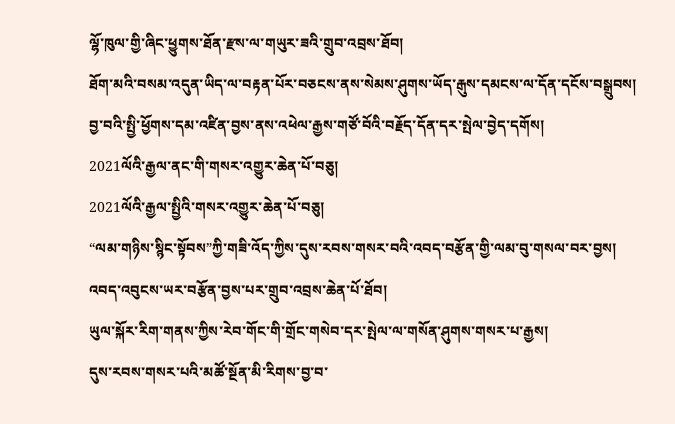ལྷོ་ཁུལ་གྱི་ཞིང་ཕྱུགས་ཐོན་རྫས་ལ་གཡུར་ཟའི་གྲུབ་འབྲས་ཐོབ།
ཐོག་མའི་བསམ་འདུན་ཡིད་ལ་བརྟན་པོར་བཅངས་ནས་སེམས་ཤུགས་ཡོད་རྒུས་དམངས་ལ་དོན་དངོས་བསྒྲུབས།
བྱ་བའི་སྤྱི་ཕྱོགས་དམ་འཛིན་བྱས་ནས་འཕེལ་རྒྱས་གཙོ་བོའི་བརྗོད་དོན་དར་སྤེལ་བྱེད་དགོས།
2021ལོའི་རྒྱལ་ནང་གི་གསར་འགྱུར་ཆེན་པོ་བཅུ།
2021ལོའི་རྒྱལ་སྤྱིའི་གསར་འགྱུར་ཆེན་པོ་བཅུ།
“ལམ་གཉིས་སྙིང་སྟོབས”ཀྱི་གཟི་འོད་ཀྱིས་དུས་རབས་གསར་བའི་འབད་བརྩོན་གྱི་ལམ་བུ་གསལ་བར་བྱས།
འབད་འབུངས་ཡར་བརྩོན་བྱས་པར་གྲུབ་འབྲས་ཆེན་པོ་ཐོབ།
ཡུལ་སྐོར་རིག་གནས་ཀྱིས་རེབ་གོང་གི་གྲོང་གསེབ་དར་སྤེལ་ལ་གསོན་ཤུགས་གསར་པ་རྒྱས།
དུས་རབས་གསར་པའི་མཚོ་སྔོན་མི་རིགས་བྱ་བ་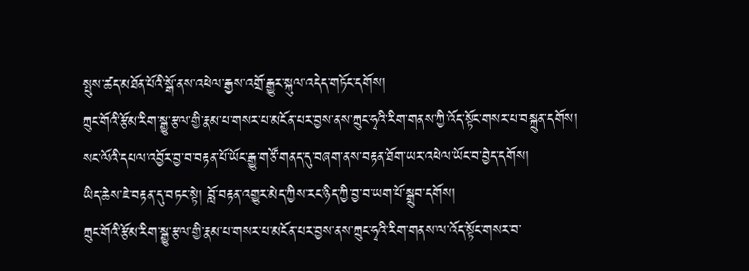སྤུས་ཚད་མཐོན་པོའི་སྒོ་ནས་འཕེལ་རྒྱས་འགྲོ་རྒྱུར་སྐུལ་འདེད་གཏོང་དགོས།
ཀྲུང་གོའི་རྩོམ་རིག་སྒྱུ་རྩལ་གྱི་རྣམ་པ་གསར་པ་མངོན་པར་བྱས་ནས་ཀྲུང་ཧྭའི་རིག་གནས་ཀྱི་འོད་སྟོང་གསར་པ་བསྐྲུན་དགོས།
སང་ལོའི་དཔལ་འབྱོར་བྱ་བ་བརྟན་པོ་ཡོང་རྒྱུ་གཙོ་གནད་དུ་བཞག་ནས་བརྟན་ཐོག་ཡར་འཕེལ་ཡོང་བ་བྱེད་དགོས།
ཡིད་ཆེས་ཇེ་བརྟན་དུ་བཏང་སྟེ། བློ་བརྟན་འགྱུར་མེད་ཀྱིས་རང་ཉིད་ཀྱི་བྱ་བ་ཡག་པོ་སྒྲུབ་དགོས།
ཀྲུང་གོའི་རྩོམ་རིག་སྒྱུ་རྩལ་གྱི་རྣམ་པ་གསར་པ་མངོན་པར་བྱས་ནས་ཀྲུང་ཧྭའི་རིག་གནས་ལ་འོད་སྟོང་གསར་བ་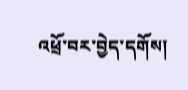འཕྲོ་བར་བྱེད་དགོས།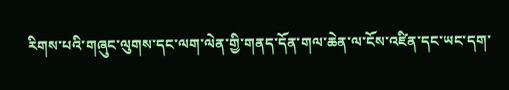རིགས་པའི་གཞུང་ལུགས་དང་ལག་ལེན་གྱི་གནད་དོན་གལ་ཆེན་ལ་ངོས་འཛིན་དང་ཡང་དག་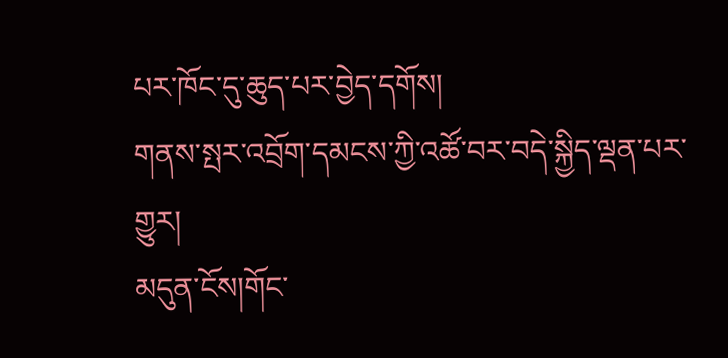པར་ཁོང་དུ་ཆུད་པར་བྱེད་དགོས།
གནས་སྤར་འབྲོག་དམངས་ཀྱི་འཚོ་བར་བདེ་སྐྱིད་ལྡན་པར་གྱུར།
མདུན་ངོས།གོང་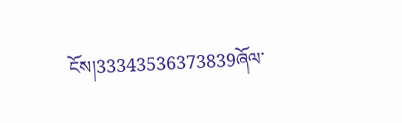ངོས།33343536373839ཞོལ་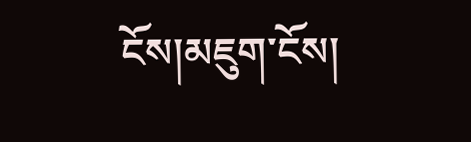ངོས།མཇུག་ངོས།